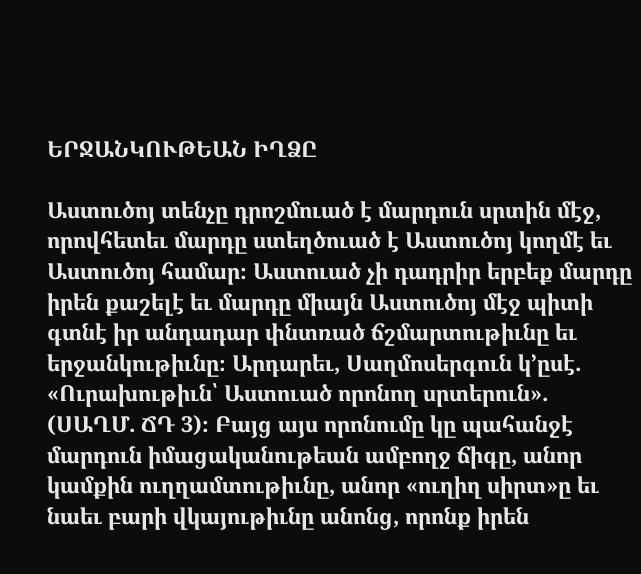ԵՐՋԱՆԿՈՒԹԵԱՆ ԻՂՁԸ

Աստուծոյ տենչը դրոշմուած է մարդուն սրտին մէջ, որովհետեւ մարդը ստեղծուած է Աստուծոյ կողմէ եւ Աստուծոյ համար։ Աստուած չի դադրիր երբեք մարդը իրեն քաշելէ եւ մարդը միայն Աստուծոյ մէջ պիտի գտնէ իր անդադար փնտռած ճշմարտութիւնը եւ երջանկութիւնը։ Արդարեւ, Սաղմոսերգուն կ՚ըսէ. «Ուրախութիւն՝ Աստուած որոնող սրտերուն». (ՍԱՂՄ. ՃԴ 3)։ Բայց այս որոնումը կը պահանջէ մարդուն իմացականութեան ամբողջ ճիգը, անոր կամքին ուղղամտութիւնը, անոր «ուղիղ սիրտ»ը եւ նաեւ բարի վկայութիւնը անոնց, որոնք իրեն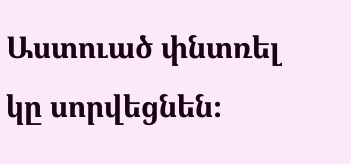Աստուած փնտռել կը սորվեցնեն։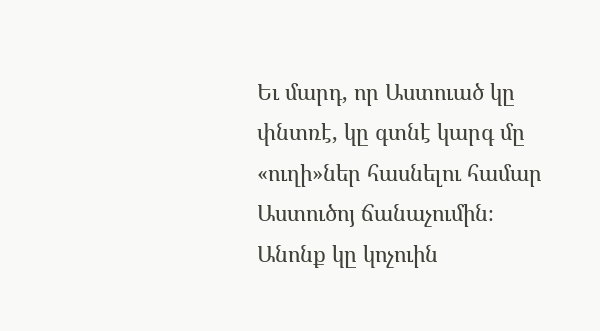Եւ մարդ, որ Աստուած կը փնտռէ, կը գտնէ կարգ մը «ուղի»ներ հասնելու համար Աստուծոյ ճանաչումին։ Անոնք կը կոչուին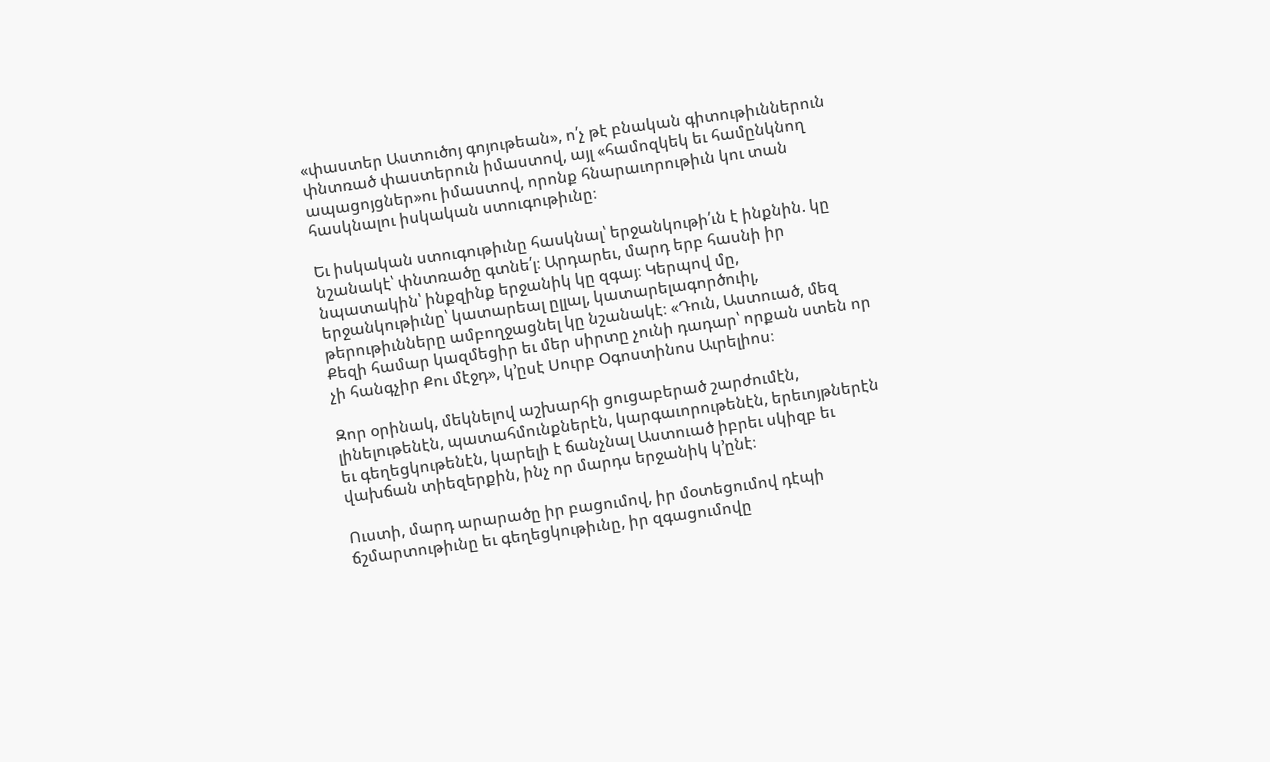«փաստեր Աստուծոյ գոյութեան», ո՛չ թէ բնական գիտութիւններուն փնտռած փաստերուն իմաստով, այլ «համոզկեկ եւ համընկնող ապացոյցներ»ու իմաստով, որոնք հնարաւորութիւն կու տան հասկնալու իսկական ստուգութիւնը։

Եւ իսկական ստուգութիւնը հասկնալ՝ երջանկութի՛ւն է ինքնին. կը նշանակէ՝ փնտռածը գտնե՛լ։ Արդարեւ, մարդ երբ հասնի իր նպատակին՝ ինքզինք երջանիկ կը զգայ։ Կերպով մը, երջանկութիւնը՝ կատարեալ ըլլալ, կատարելագործուիլ, թերութիւնները ամբողջացնել կը նշանակէ։ «Դուն, Աստուած, մեզ Քեզի համար կազմեցիր եւ մեր սիրտը չունի դադար՝ որքան ստեն որ չի հանգչիր Քու մէջդ», կ՚ըսէ Սուրբ Օգոստինոս Աւրելիոս։

Զոր օրինակ, մեկնելով աշխարհի ցուցաբերած շարժումէն, լինելութենէն, պատահմունքներէն, կարգաւորութենէն, երեւոյթներէն եւ գեղեցկութենէն, կարելի է ճանչնալ Աստուած իբրեւ սկիզբ եւ վախճան տիեզերքին, ինչ որ մարդս երջանիկ կ՚ընէ։

Ուստի, մարդ արարածը իր բացումով, իր մօտեցումով դէպի ճշմարտութիւնը եւ գեղեցկութիւնը, իր զգացումովը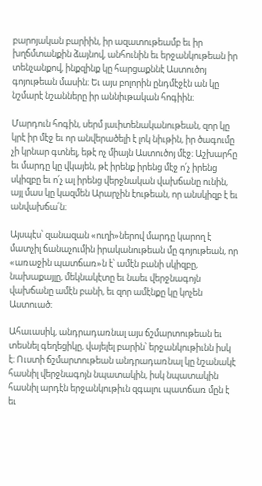բարոյական բարիին, իր ազատութեամբ եւ իր խղճմտանքին ձայնով, անհունին եւ երջանկութեան իր տենչանքով, ինքզինք կը հարցաքննէ Աստուծոյ գոյութեան մասին։ Եւ այս բոլորին ընդմէջէն ան կը նշմարէ նշանները իր աննիւթական հոգիին։

Մարդուն հոգին, սերմ յաւիտենականութեան, զոր կը կրէ իր մէջ եւ որ անվերածելի է լոկ նիւթին, իր ծագումը չի կրնար գտնել, եթէ ոչ միայն Աստուծոյ մէջ։ Աշխարհը եւ մարդը կը վկայեն, թէ իրենք իրենց մէջ ո՛չ իրենց սկիզբը եւ ո՛չ ալ իրենց վերջնական վախճանը ունին, այլ մաս կը կազմեն Արարչին էութեան, որ անսկիզբ է եւ անվախճա՛ն։

Այսպէս՝ զանազան «ուղի»ներով մարդը կարող է մատչիլ ճանաչումին իրականութեան մը գոյութեան, որ «առաջին պատճառ»ն է՝ ամէն բանի սկիզբը, նախաքայլը, մեկնակէտը եւ նաեւ վերջնագոյն վախճանը ամէն բանի, եւ զոր ամէնքը կը կոչեն Աստուած։

Ահաւասիկ, անդրադառնալ այս ճշմարտութեան եւ տեսնել գեղեցիկը, վայելել բարին՝ երջանկութիւնն իսկ է։ Ուստի ճշմարտութեան անդրադառնալ կը նշանակէ հասնիլ վերջնագոյն նպատակին, իսկ նպատակին հասնիլ արդէն երջանկութիւն զգալու պատճառ մըն է եւ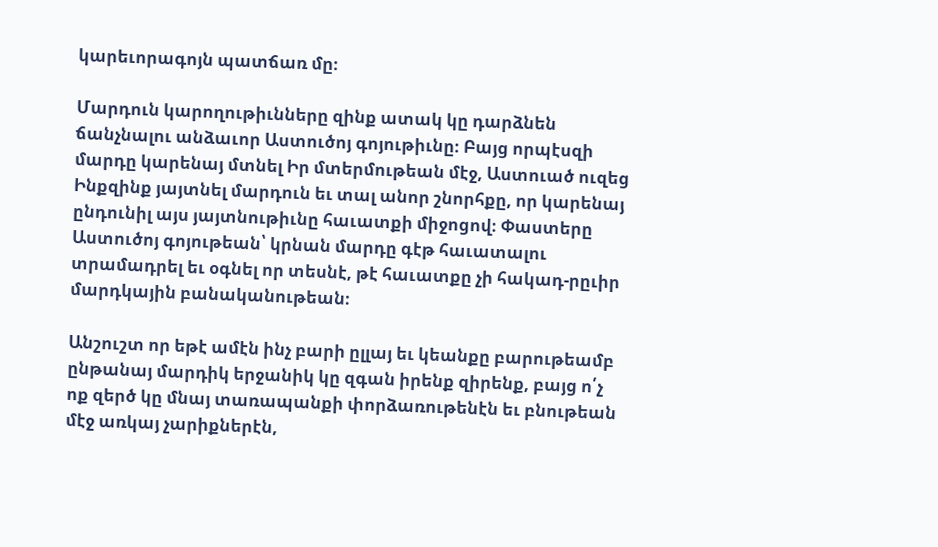կարեւորագոյն պատճառ մը։

Մարդուն կարողութիւնները զինք ատակ կը դարձնեն ճանչնալու անձաւոր Աստուծոյ գոյութիւնը։ Բայց որպէսզի մարդը կարենայ մտնել Իր մտերմութեան մէջ, Աստուած ուզեց Ինքզինք յայտնել մարդուն եւ տալ անոր շնորհքը, որ կարենայ ընդունիլ այս յայտնութիւնը հաւատքի միջոցով։ Փաստերը Աստուծոյ գոյութեան՝ կրնան մարդը գէթ հաւատալու տրամադրել եւ օգնել որ տեսնէ, թէ հաւատքը չի հակադ-րըւիր մարդկային բանականութեան։

Անշուշտ որ եթէ ամէն ինչ բարի ըլլայ եւ կեանքը բարութեամբ ընթանայ մարդիկ երջանիկ կը զգան իրենք զիրենք, բայց ո՛չ ոք զերծ կը մնայ տառապանքի փորձառութենէն եւ բնութեան մէջ առկայ չարիքներէն,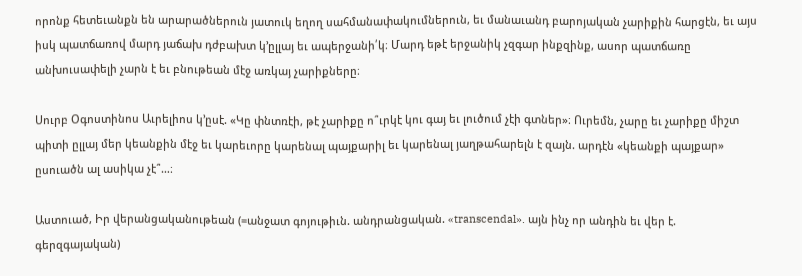որոնք հետեւանքն են արարածներուն յատուկ եղող սահմանափակումներուն, եւ մանաւանդ բարոյական չարիքին հարցէն, եւ այս իսկ պատճառով մարդ յաճախ դժբախտ կ՚ըլլայ եւ ապերջանի՛կ։ Մարդ եթէ երջանիկ չզգար ինքզինք, ասոր պատճառը անխուսափելի չարն է եւ բնութեան մէջ առկայ չարիքները։

Սուրբ Օգոստինոս Աւրելիոս կ՚ըսէ. «Կը փնտռէի, թէ չարիքը ո՞ւրկէ կու գայ եւ լուծում չէի գտներ»։ Ուրեմն, չարը եւ չարիքը միշտ պիտի ըլլայ մեր կեանքին մէջ եւ կարեւորը կարենալ պայքարիլ եւ կարենալ յաղթահարելն է զայն. արդէն «կեանքի պայքար» ըսուածն ալ ասիկա չէ՞…։

Աստուած, Իր վերանցականութեան (=անջատ գոյութիւն. անդրանցական. «transcendal». այն ինչ որ անդին եւ վեր է. գերզգայական)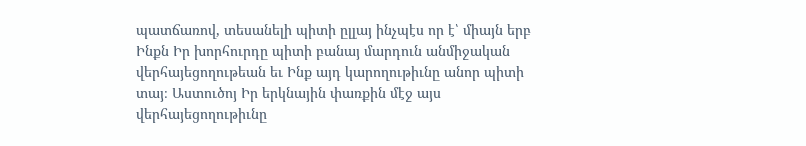պատճառով, տեսանելի պիտի ըլլայ ինչպէս որ է՝ միայն երբ Ինքն Իր խորհուրդը պիտի բանայ մարդուն անմիջական վերհայեցողութեան եւ Ինք այդ կարողութիւնը անոր պիտի տայ։ Աստուծոյ Իր երկնային փառքին մէջ այս վերհայեցողութիւնը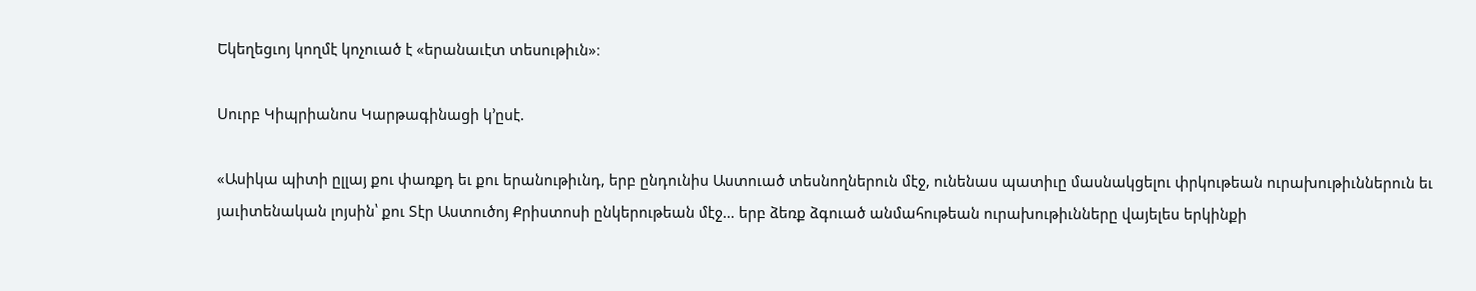Եկեղեցւոյ կողմէ կոչուած է «երանաւէտ տեսութիւն»։

Սուրբ Կիպրիանոս Կարթագինացի կ՚ըսէ.

«Ասիկա պիտի ըլլայ քու փառքդ եւ քու երանութիւնդ, երբ ընդունիս Աստուած տեսնողներուն մէջ, ունենաս պատիւը մասնակցելու փրկութեան ուրախութիւններուն եւ յաւիտենական լոյսին՝ քու Տէր Աստուծոյ Քրիստոսի ընկերութեան մէջ… երբ ձեռք ձգուած անմահութեան ուրախութիւնները վայելես երկինքի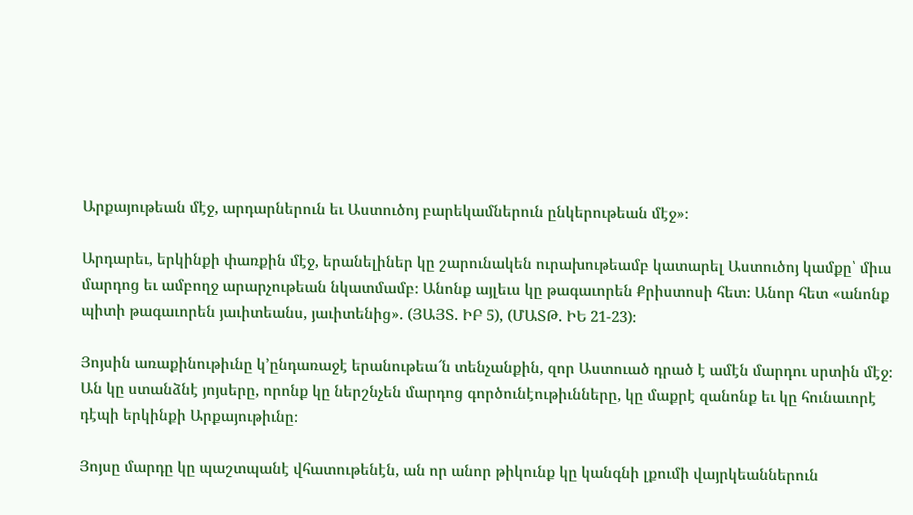Արքայութեան մէջ, արդարներուն եւ Աստուծոյ բարեկամներուն ընկերութեան մէջ»։

Արդարեւ, երկինքի փառքին մէջ, երանելիներ կը շարունակեն ուրախութեամբ կատարել Աստուծոյ կամքը՝ միւս մարդոց եւ ամբողջ արարչութեան նկատմամբ։ Անոնք այլեւս կը թագաւորեն Քրիստոսի հետ։ Անոր հետ «անոնք պիտի թագաւորեն յաւիտեանս, յաւիտենից». (ՅԱՅՏ. ԻԲ 5), (ՄԱՏԹ. ԻԵ 21-23)։

Յոյսին առաքինութիւնը կ՚ընդառաջէ երանութեա՜ն տենչանքին, զոր Աստուած դրած է ամէն մարդու սրտին մէջ։ Ան կը ստանձնէ յոյսերը, որոնք կը ներշնչեն մարդոց գործունէութիւնները, կը մաքրէ զանոնք եւ կը հունաւորէ դէպի երկինքի Արքայութիւնը։

Յոյսը մարդը կը պաշտպանէ վհատութենէն, ան որ անոր թիկունք կը կանգնի լքումի վայրկեաններուն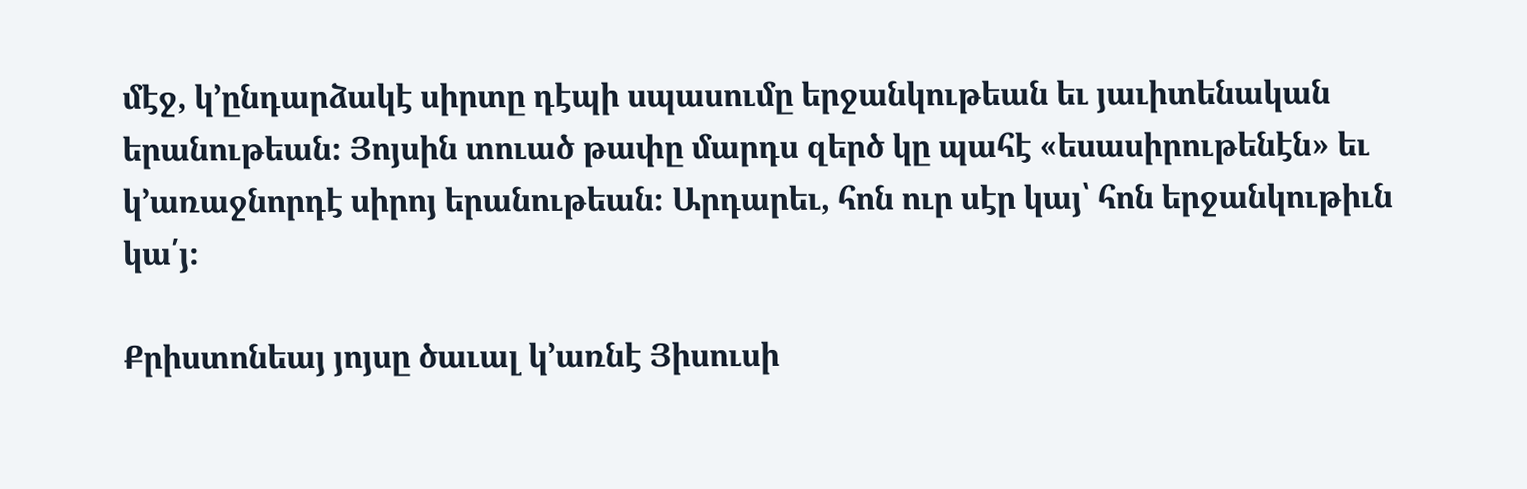մէջ, կ՚ընդարձակէ սիրտը դէպի սպասումը երջանկութեան եւ յաւիտենական երանութեան։ Յոյսին տուած թափը մարդս զերծ կը պահէ «եսասիրութենէն» եւ կ՚առաջնորդէ սիրոյ երանութեան։ Արդարեւ, հոն ուր սէր կայ՝ հոն երջանկութիւն կա՛յ։

Քրիստոնեայ յոյսը ծաւալ կ՚առնէ Յիսուսի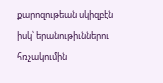քարոզութեան սկիզբէն իսկ՝ երանութիւններու հռչակումին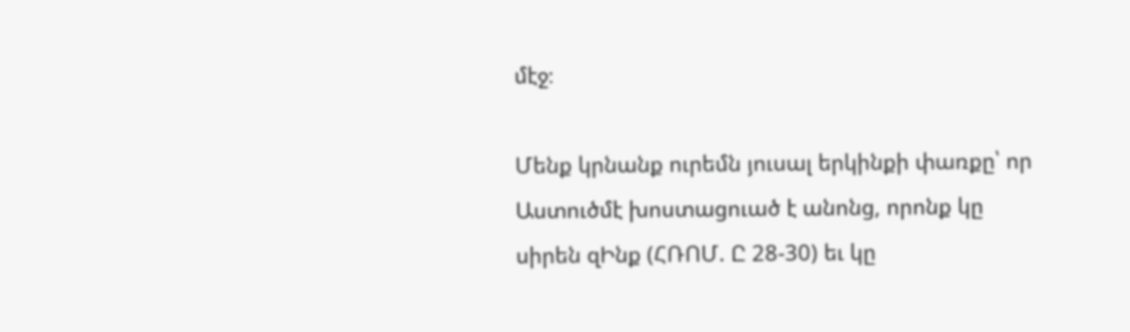մէջ։

Մենք կրնանք ուրեմն յուսալ երկինքի փառքը՝ որ Աստուծմէ խոստացուած է անոնց, որոնք կը սիրեն զԻնք (ՀՌՈՄ. Ը 28-30) եւ կը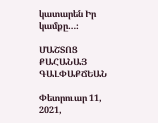կատարեն Իր կամքը…։

ՄԱՇՏՈՑ ՔԱՀԱՆԱՅ ԳԱԼՓԱՔՃԵԱՆ

Փետրուար 11, 2021,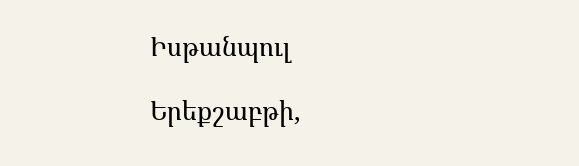Իսթանպուլ

Երեքշաբթի,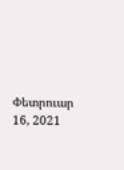Փետրուար 16, 2021